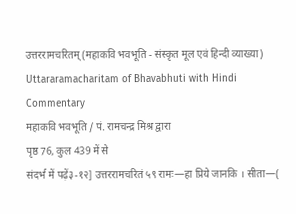उत्तररामचरितम् (महाकवि भवभूति - संस्कृत मूल एवं हिन्दी व्याख्या)
Uttararamacharitam of Bhavabhuti with Hindi Commentary
महाकवि भवभूति / पं. रामचन्द्र मिश्र द्वारा
पृष्ठ 76, कुल 439 में से
संदर्भ में पढ़ें३-१२] उत्तररामचरितं ५९ रामः—हा प्रिये जानकि । सीता—(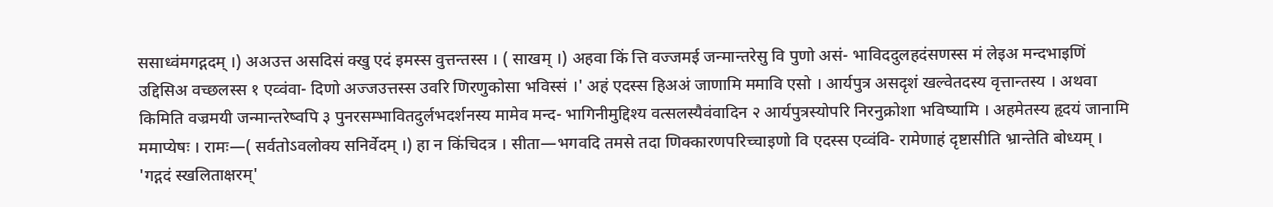ससाध्वंमगद्गदम् ।) अअउत्त असदिसं क्खु एदं इमस्स वुत्तन्तस्स । ( साखम् ।) अहवा किं त्ति वज्जमई जन्मान्तरेसु वि पुणो असं- भाविददुलहदंसणस्स मं लेइअ मन्दभाइणिं उद्दिसिअ वच्छलस्स १ एव्वंवा- दिणो अज्जउत्तस्स उवरि णिरणुकोसा भविस्सं ।' अहं एदस्स हिअअं जाणामि ममावि एसो । आर्यपुत्र असदृशं खल्वेतदस्य वृत्तान्तस्य । अथवा किमिति वज्रमयी जन्मान्तरेष्वपि ३ पुनरसम्भावितदुर्लभदर्शनस्य मामेव मन्द- भागिनीमुद्दिश्य वत्सलस्यैवंवादिन २ आर्यपुत्रस्योपरि निरनुक्रोशा भविष्यामि । अहमेतस्य हृदयं जानामि ममाप्येषः । रामः—( सर्वतोऽवलोक्य सनिर्वेदम् ।) हा न किंचिदत्र । सीता—भगवदि तमसे तदा णिक्कारणपरिच्चाइणो वि एदस्स एव्वंवि- रामेणाहं दृष्टासीति भ्रान्तेति बोध्यम् । 'गद्गदं स्खलिताक्षरम्'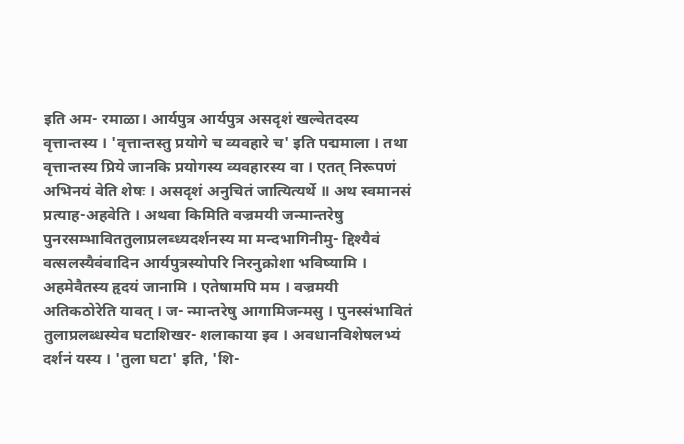इति अम- रमाळा। आर्यपुत्र आर्यपुत्र असदृशं खल्वेतदस्य वृत्तान्तस्य । 'वृत्तान्तस्तु प्रयोगे च व्यवहारे च' इति पद्ममाला । तथा वृत्तान्तस्य प्रिये जानकि प्रयोगस्य व्यवहारस्य वा । एतत् निरूपणं अभिनयं वेति शेषः । असदृशं अनुचितं जात्यित्यर्थे ॥ अथ स्वमानसं प्रत्याह-अहवेति । अथवा किमिति वज्रमयी जन्मान्तरेषु पुनरसम्भाविततुलाप्रलब्ध्यदर्शनस्य मा मन्दभागिनीमु- द्दिश्यैवं वत्सलस्यैवंवादिन आर्यपुत्रस्योपरि निरनुक्रोशा भविष्यामि । अहमेवैतस्य हृदयं जानामि । एतेषामपि मम । वज्रमयी अतिकठोरेति यावत् । ज- न्मान्तरेषु आगामिजन्मसु । पुनस्संभावितं तुलाप्रलब्धस्येव घटाशिखर- शलाकाया इव । अवधानविशेषलभ्यं दर्शनं यस्य । 'तुला घटा' इति, 'शि-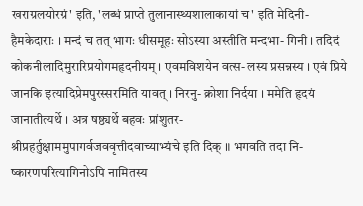खराग्रलयोरग्रं' इति, 'लब्धं प्राप्ते तुलानास्थ्यशालाकायां च' इति मेदिनी- हैमकेदाराः । मन्दं च तत् भागः धीसमूहः सोऽस्या अस्तीति मन्दभा- गिनी । तदिदं कोकनीलादिमुरारिप्रयोगमहृदनीयम् । एवमविशयेन वत्स- लस्य प्रसन्नस्य । एवं प्रिये जानकि इत्यादिप्रेमपुरस्सरमिति यावत् । निरनु- क्रोशा निर्दया । ममेति हृदयं जानातीत्यर्थे । अत्र षष्ठ्यर्थे बहवः प्रांशुतर- श्रीप्रहर्तुक्षाममुपागर्वजववृत्तीदवाच्याभ्यंचे इति दिक् ॥ भगवति तदा नि- ष्कारणपरित्यागिनोऽपि नामितस्य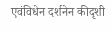एवंविधेन दर्शनेन कीदृशी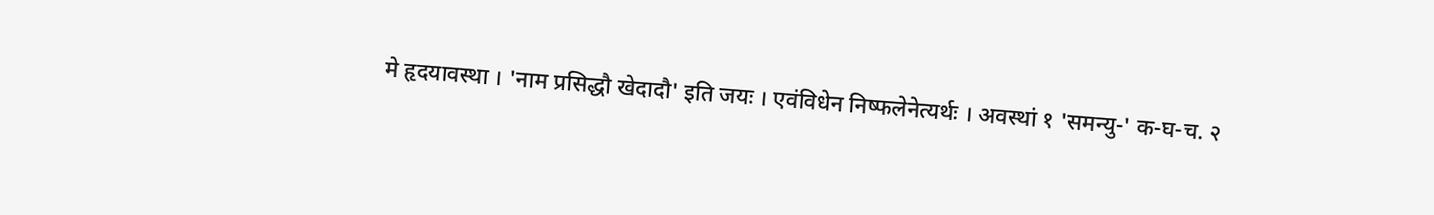मे हृदयावस्था । 'नाम प्रसिद्धौ खेदादौ' इति जयः । एवंविधेन निष्फलेनेत्यर्थः । अवस्थां १ 'समन्यु-' क-घ-च. २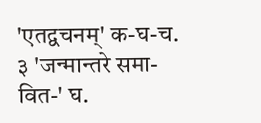'एतद्वचनम्' क-घ-च. ३ 'जन्मान्तरे समा- वित-' घ.